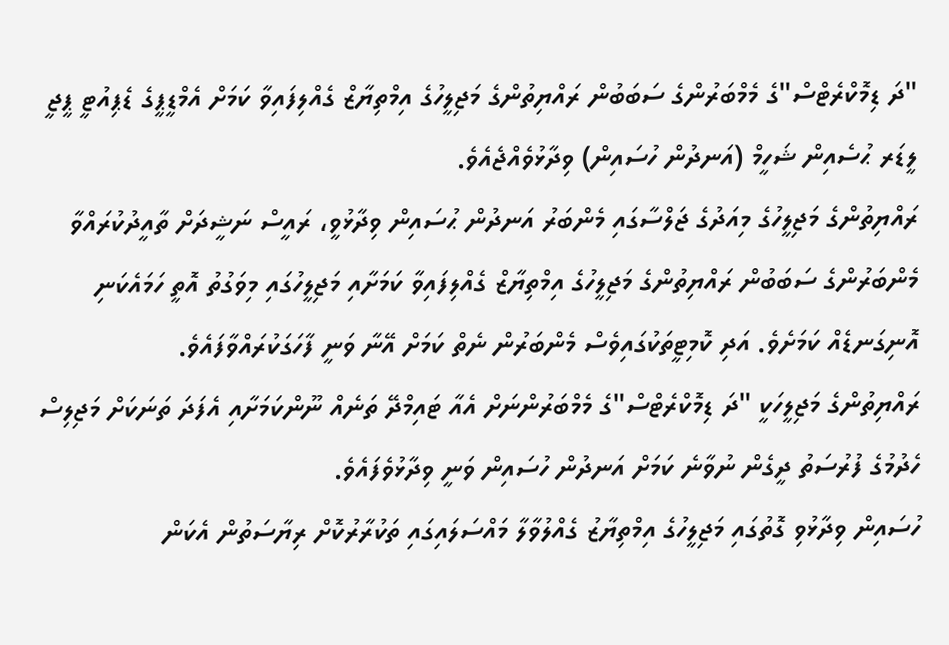"ދަ ޑިމޮކްރެޓްސް"ގެ މެމްބަރުންގެ ސަބަބުން ރައްޔިތުންގެ މަޖިލީހުގެ އިމްތިޔާޒް ގެއްލިފައިވާ ކަމަށް އެމްޑީޕީގެ ޑެޕިއުޓީ ޕީޖީ ލީޑަރ ޙުސެއިން ޝަހީމް (އަނދުން ހުސައިން) ވިދާޅުވެއްޖެއެވެ.
ރައްޔިތުންގެ މަޖިލީހުގެ މިއަދުގެ ޖަލްސާގައި މެންބަރު އަނދުން ޙުސައިން ވިދާޅުވީ، ރައީސް ނަޝީދަށް ތާއީދުކުރައްވާ މެންބަރުންގެ ސަބަބުން ރައްޔިތުންގެ މަޖިލީހުގެ އިމްތިޔާޒް ގެއްލިފައިވާ ކަމަށާއި މަޖިލީހުގައި މިވަގުތު އޮތީ ހަމައެކަނި އޮނިގަނޑެއް ކަމަށެވެ. އަދި ކޮމިޓީތަކުގައިވެސް މެންބަރުން ނެތް ކަމަށް އޭނާ ވަނީ ފާހަގަކުރައްވާފައެވެ.
ރައްޔިތުންގެ މަޖިލީހަކީ "ދަ ޑިމޮކްރެޓްސް"ގެ މެމްބަރުންނަށް އެއާ ޓައިމްދޭ ތަނެއް ނޫންކަމަށާއި އެފަދަ ތަނަކަށް މަޖިލިސް ހެދުމުގެ ފުރުސަތު ދީގެން ނުވާނެ ކަމަށް އަނދުން ހުސައިން ވަނީ ވިދާޅުވެފައެވެ.
ހުސައިން ވިދާޅުވި ގޮތުގައި މަޖިލީހުގެ އިމްތިޔާޒު ގެއްލުވާލާ މައްސަލައިގައި ތަކުރާރުކޮށް ރިޔާސަތުން އެކަން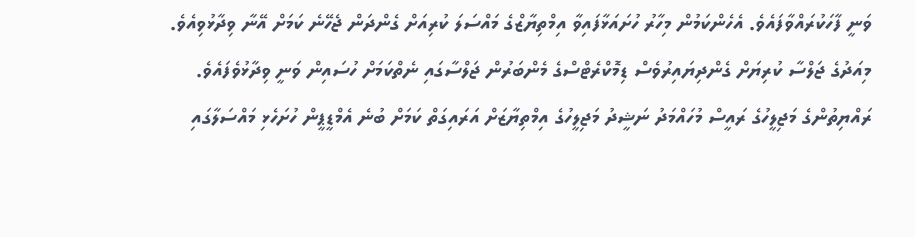ވަނީ ފާހަކުރައްވާފައެވެ. އެހެންކަމުން މިހާރު ހުށައަޅާފައިވާ އިމްތިޔާޒްގެ މައްސަލަ ކުރިއަށް ގެންދަން ޖެހޭނެ ކަމަށް އޭނާ ވިދާޅުވިއެވެ.
މިއަދުގެ ޖަލްސާ ކުރިޔަށް ގެންދިޔައިރުވެސް ޑިމޮކްރެޓްސްގެ މެންބަރުން ޖަލްސާގައި ނެތްކަމަށް ހުސައިން ވަނީ ވިދާޅުވެފައެވެ.
ރައްޔިތުންގެ މަޖިލީހުގެ ރައީސް މުހައްމަދު ނަޝީދު މަޖިލީހުގެ އިމްތިޔާޒަށް އަރައިގަތް ކަމަށް ބުނެ އެމްޑީޕީން ހުށަހެޅި މައްސަލާގައި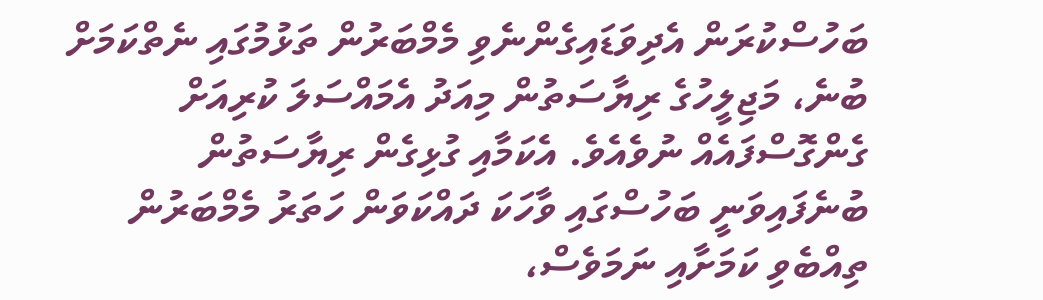ބަހުސްކުރަން އެދިވަޑައިގެންނެވި މެމްބަރުން ތަޅުމުގައި ނެތްކަމަށް ބުނެ، މަޖިލީހުގެ ރިޔާސަތުން މިއަދު އެމައްސަލަ ކުރިއަށް ގެންގޮސްފައެއް ނުވެއެވެ. އެކަމާއި ގުޅިގެން ރިޔާސަތުން ބުނެފައިވަނީ ބަހުސްގައި ވާހަކަ ދައްކަވަން ހަތަރު މެމްބަރުން ތިއްބެވި ކަމަށާއި ނަމަވެސް،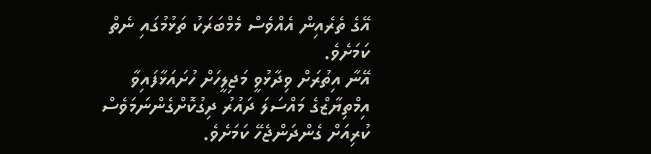އޭގެ ތެރެއިން އެއްވެސް މެމްބަރަކު ތަޅުމުގައި ނެތް ކަމަށެވެ.
އޭނާ އިތުރަށް ވިދާޅުވީ މަޖިލީހަށް ހުށައަޅާފައިވާ އިމްތިޔާޒްގެ މައްސަލަ ދައުރު ދިގުކޮށްގެންނަމަވެސް ކުރިއަށް ގެންދަންޖެހޭ ކަމަށެވެ.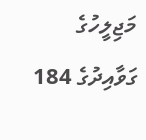މަޖިލީހުގެ ގަވާއިދުގެ 184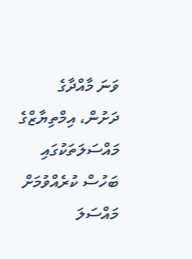ވަނަ މާއްދާގެ ދަށުން، އިމްތިޔާޒްގެ މައްސަލަތަކުގައި ބަހުސް ކުރެއްވުމަށް މައްސަލަ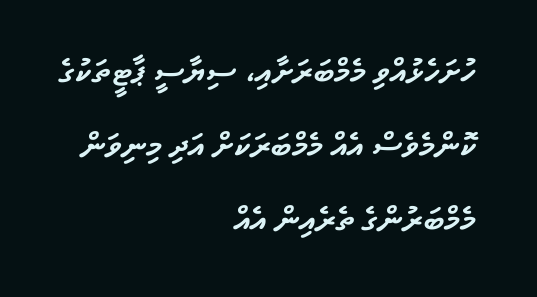ހުށަހެޅުއްވި މެމްބަރަށާއި، ސިޔާސީ ޕާޓީތަކުގެ ކޮންމެވެސް އެއް މެމްބަރަކަށް އަދި މިނިވަން މެމްބަރުންގެ ތެރެއިން އެއް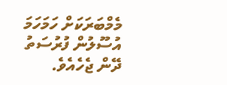މެމްބަރަކަށް ހަމަހަމަ އުސޫލުން ފުރުސަތު ދޭން ޖެހެއެވެ.